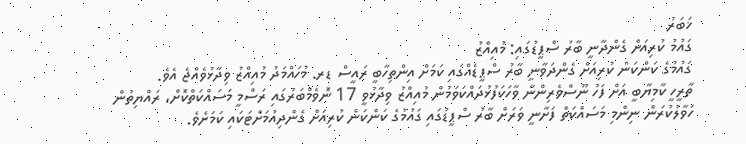ޚަބަރު
ގައުމު ކުރިއަށް ގެންދާނީ ބާރު ސްޕީޑުގައި: މުއިއްޒު
ގައުމުގެ ކަންކަން ކުރިއަށް ގެންދަވާނީ ބާރު ސްޕީޑެއްގައި ކަމަށް އިންތިހާބީ ރައީސް ޑރ. މުހައްމަދު މުއިއްޒު ވިދާޅުވެއްޖެ އެވެ.
ތާރީހީ ކާމިޔާބީ އަށް ފަހު ނޫސްވެރިންނާ ވާހަކަފުޅުދައްކަވަމުން މުއިއްޒު ވިދާޅުވީ 17 ނޮވެމްބަރުގައި ރަސްމީ މަސައްކަތްކޮށް، ރައްޔިތުން ހަވާލުކުރަން ނިންމި މަސައްކަތް ފަށާނީ ވަރަށް ބާރު ސްޕީޑުގައި ގައުމުގެ ކަންކަން ކުރިއަށް ގެންދިއުމަށްޓަކައި ކަމަށެވެ.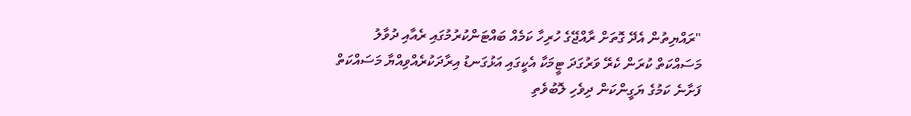"ރައްޔިތުން އެދޭ ގޮތަށް ރާއްޖޭގެ ހުރިހާ ކަމެއް ބައްޓަންކުރުމުގައި ރެއާއި ދުވާލު މަސައްކަތް ކުރަން ކެރޭ ވަރުގަދަ ޓީމަކާ އެކީގައި އަޅުގަނޑު އިރާދަކުރެއްވިއްޔާ މަސައްކަތް ފަށާނެ ކަމުގެ ޔަގީންކަން ދިވެހި ލޮބުވެތި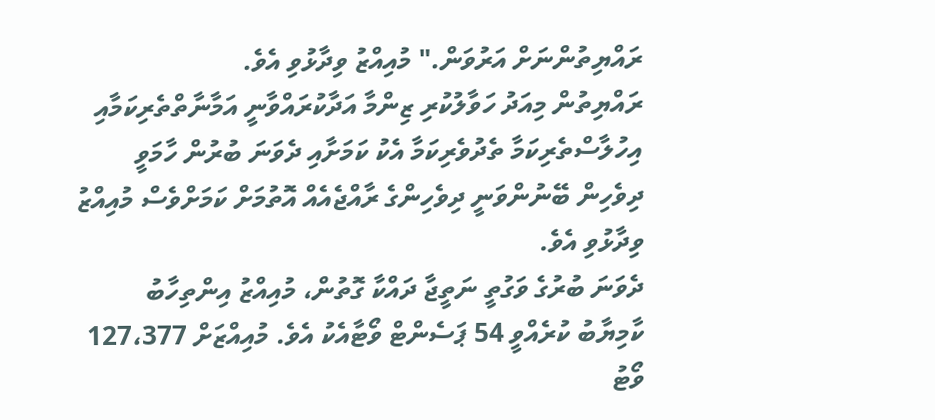ރައްޔިތުންނަށް އަރުވަން." މުއިއްޒު ވިދާޅުވި އެވެ.
ރައްޔިތުން މިއަދު ހަވާލުކުރި ޒިންމާ އަދާކުރައްވާނީ އަމާނާތްތެރިކަމާއި އިހުލާސްތެރިކަމާ ތެދުވެރިކަމާ އެކު ކަމަށާއި ދެވަނަ ބުރުން ހާމަވީ ދިވެހިން ބޭނުންވަނީ ދިވެހިންގެ ރާއްޖެއެއް އޮތުމަށް ކަމަށްވެސް މުއިއްޒު ވިދާޅުވި އެވެ.
ދެވަނަ ބުރުގެ ވަގުތީ ނަތީޖާ ދައްކާ ގޮތުން، މުއިއްޒު އިންތިހާބު ކާމިޔާބު ކުރެއްވީ 54 ޕަސެންޓް ވޯޓާއެކު އެވެ. މުއިއްޒަށް 127،377 ވޯޓު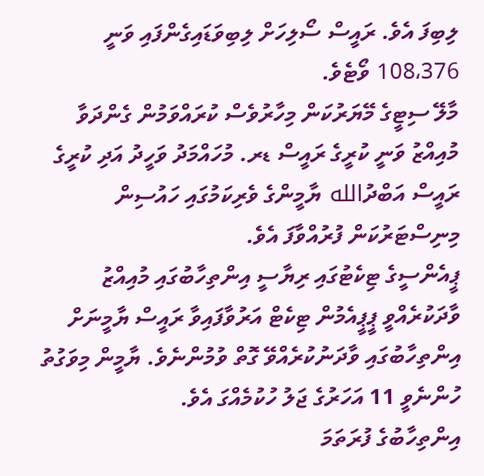ލިބިފަ އެވެ. ރައީސް ސޯލިހަށް ލިބިވަޑައިގެންފައި ވަނީ 108،376 ވޯޓެވެ.
މާލޭ ސިޓީގެ މޭޔަރުކަން މިހާރުވެސް ކުރައްވަމުން ގެންދަވާ މުއިއްޒު ވަނީ ކުރީގެ ރައީސް ޑރ. މުހައްމަދު ވަހީދު އަދި ކުރީގެ ރައީސް އަބްދުالله ޔާމީންގެ ވެރިކަމުގައި ހައުސިން މިނިސްޓަރުކަން ފުރުއްވާފަ އެވެ.
ޕީއެންސީގެ ޓިކެޓުގައި ރިޔާސީ އިންތިހާބުގައި މުއިއްޒު ވާދަކުރެއްވީ ޕީޕީއެމުން ޓިކެޓް އަރުވާފައިވާ ރައީސް ޔާމީނަށް އިންތިހާބުގައި ވާދަނުކުރެއްވޭ ގޮތް ވުމުންނެވެ. ޔާމީން މިވަގުތު ހުންނެވީ 11 އަހަރުގެ ޖަލު ހުކުމެއްގަ އެވެ.
އިންތިހާބުގެ ފުރަތަމަ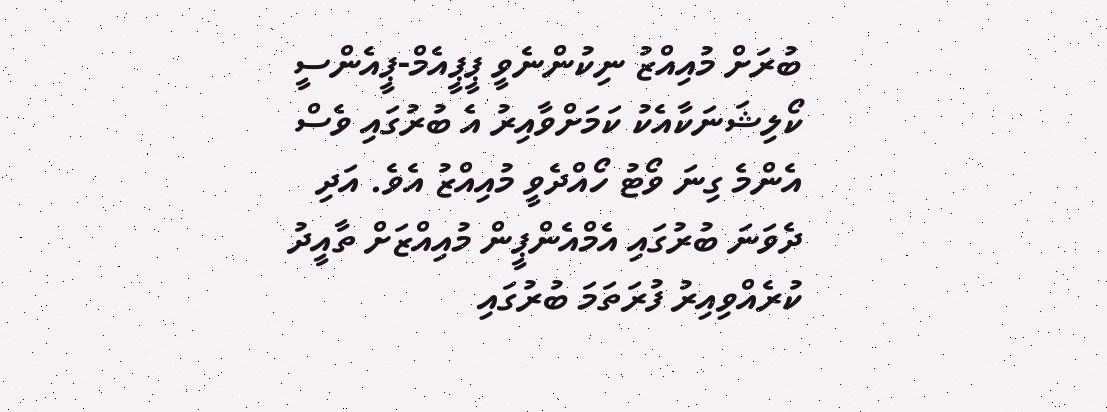ބުރަށް މުއިއްޒު ނިކުންނެވީ ޕީޕީއެމް-ޕީއެންސީ ކޯލިޝަނަކާއެކު ކަމަށްވާއިރު އެ ބުރުގައި ވެސް އެންމެ ގިނަ ވޯޓު ހޯއްދެވީ މުއިއްޒު އެވެ. އަދި ދެވަނަ ބުރުގައި އެމްއެންޕީން މުއިއްޒަށް ތާއީދު ކުރެއްވިއިރު ފުރަތަމަ ބުރުގައި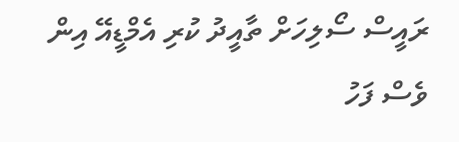ރައީސް ސޯލިހަށް ތާއީދު ކުރި އެމްޑީއޭ އިން ވެސް ފަހު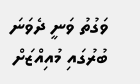ވަގުތު ވަނީ ދެވަނަ ބުރުގައި މުއިއްޒަށް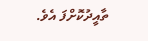ތާއީދުކޮށްފަ އެވެ.